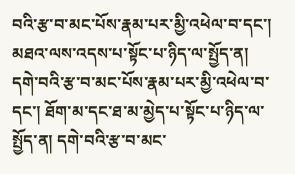བའི་རྩ་བ་མང་པོས་རྣམ་པར་མྱི་འཕེལ་བ་དང་། མཐའ་ལས་འདས་པ་སྟོང་པ་ཉིད་ལ་སྤྱོད་ན། དགེ་བའི་རྩ་བ་མང་པོས་རྣམ་པར་མྱི་འཕེལ་བ་དང་། ཐོག་མ་དང་ཐ་མ་མྱེད་པ་སྟོང་པ་ཉིད་ལ་སྤྱོད་ན། དགེ་བའི་རྩ་བ་མང་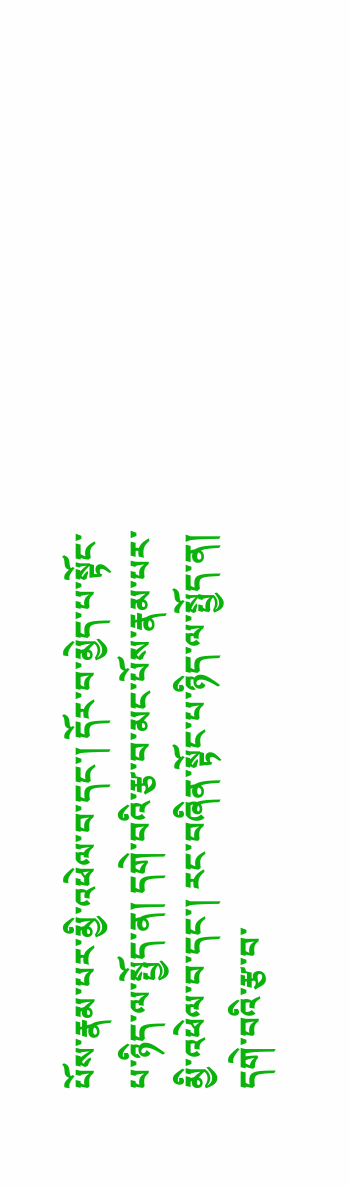པོས་རྣམ་པར་མྱི་འཕེལ་བ་དང་། དོར་བ་མྱེད་པ་སྟོང་པ་ཉིད་ལ་སྤྱོད་ན། དགེ་བའི་རྩ་བ་མང་པོས་རྣམ་པར་མྱི་འཕེལ་བ་དང་། རང་བཞིན་སྟོང་པ་ཉིད་ལ་སྤྱོད་ན། དགེ་བའི་རྩ་བ་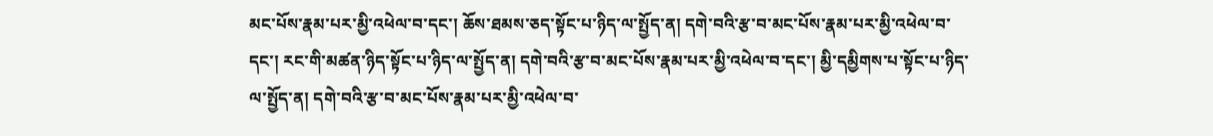མང་པོས་རྣམ་པར་མྱི་འཕེལ་བ་དང་། ཆོས་ཐམས་ཅད་སྟོང་པ་ཉིད་ལ་སྤྱོད་ན། དགེ་བའི་རྩ་བ་མང་པོས་རྣམ་པར་མྱི་འཕེལ་བ་དང་། རང་གི་མཚན་ཉིད་སྟོང་པ་ཉིད་ལ་སྤྱོད་ན། དགེ་བའི་རྩ་བ་མང་པོས་རྣམ་པར་མྱི་འཕེལ་བ་དང་། མྱི་དམྱིགས་པ་སྟོང་པ་ཉིད་ལ་སྤྱོད་ན། དགེ་བའི་རྩ་བ་མང་པོས་རྣམ་པར་མྱི་འཕེལ་བ་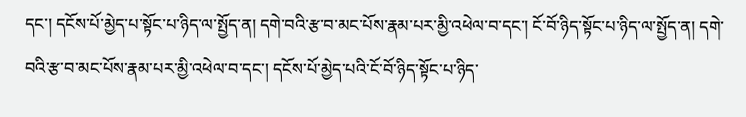དང་། དངོས་པོ་མྱེད་པ་སྟོང་པ་ཉིད་ལ་སྤྱོད་ན། དགེ་བའི་རྩ་བ་མང་པོས་རྣམ་པར་མྱི་འཕེལ་བ་དང་། ངོ་བོ་ཉིད་སྟོང་པ་ཉིད་ལ་སྤྱོད་ན། དགེ་བའི་རྩ་བ་མང་པོས་རྣམ་པར་མྱི་འཕེལ་བ་དང་། དངོས་པོ་མྱེད་པའི་ངོ་བོ་ཉིད་སྟོང་པ་ཉིད་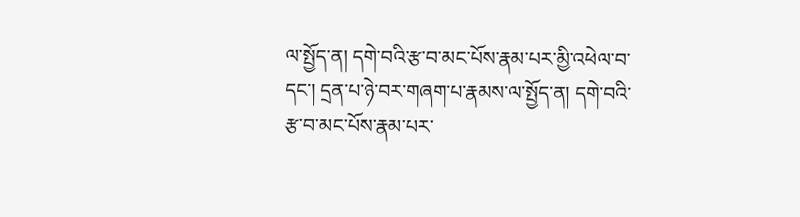ལ་སྤྱོད་ན། དགེ་བའི་རྩ་བ་མང་པོས་རྣམ་པར་མྱི་འཕེལ་བ་དང་། དྲན་པ་ཉེ་བར་གཞག་པ་རྣམས་ལ་སྤྱོད་ན། དགེ་བའི་རྩ་བ་མང་པོས་རྣམ་པར་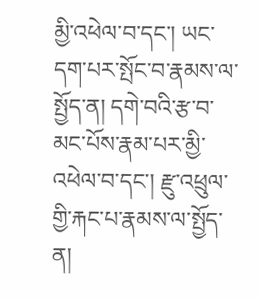མྱི་འཕེལ་བ་དང་། ཡང་དག་པར་སྤོང་བ་རྣམས་ལ་སྤྱོད་ན། དགེ་བའི་རྩ་བ་མང་པོས་རྣམ་པར་མྱི་འཕེལ་བ་དང་། རྫུ་འཕྲུལ་གྱི་རྐང་པ་རྣམས་ལ་སྤྱོད་ན།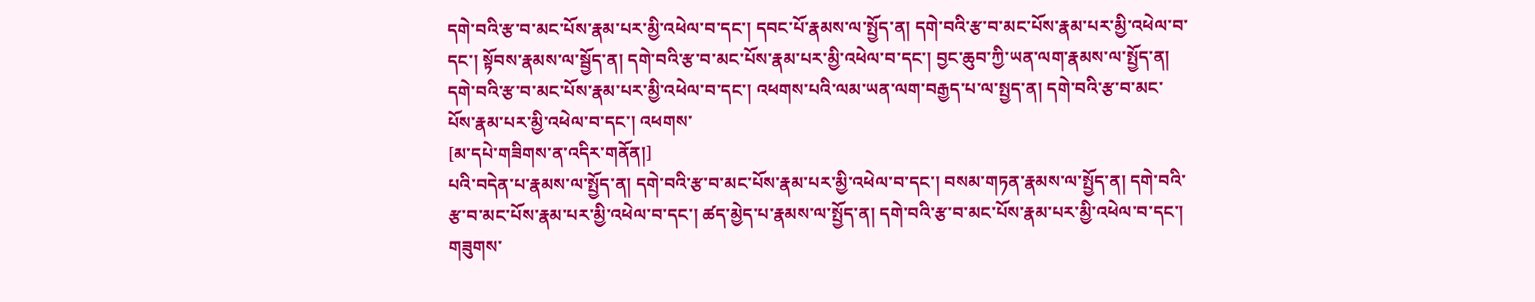དགེ་བའི་རྩ་བ་མང་པོས་རྣམ་པར་མྱི་འཕེལ་བ་དང་། དབང་པོ་རྣམས་ལ་སྤྱོད་ན། དགེ་བའི་རྩ་བ་མང་པོས་རྣམ་པར་མྱི་འཕེལ་བ་དང་། སྟོབས་རྣམས་ལ་སྦྱོད་ན། དགེ་བའི་རྩ་བ་མང་པོས་རྣམ་པར་མྱི་འཕེལ་བ་དང་། བྱང་ཆུབ་ཀྱི་ཡན་ལག་རྣམས་ལ་སྤྱོད་ན། དགེ་བའི་རྩ་བ་མང་པོས་རྣམ་པར་མྱི་འཕེལ་བ་དང་། འཕགས་པའི་ལམ་ཡན་ལག་བརྒྱད་པ་ལ་སྤྱད་ན། དགེ་བའི་རྩ་བ་མང་པོས་རྣམ་པར་མྱི་འཕེལ་བ་དང་། འཕགས་
[མ་དཔེ་གཟིགས་ན་འདིར་གནོན།]
པའི་བདེན་པ་རྣམས་ལ་སྤྱོད་ན། དགེ་བའི་རྩ་བ་མང་པོས་རྣམ་པར་མྱི་འཕེལ་བ་དང་། བསམ་གཏན་རྣམས་ལ་སྤྱོད་ན། དགེ་བའི་རྩ་བ་མང་པོས་རྣམ་པར་མྱི་འཕེལ་བ་དང་། ཚད་མྱེད་པ་རྣམས་ལ་སྤྱོད་ན། དགེ་བའི་རྩ་བ་མང་པོས་རྣམ་པར་མྱི་འཕེལ་བ་དང་། གཟུགས་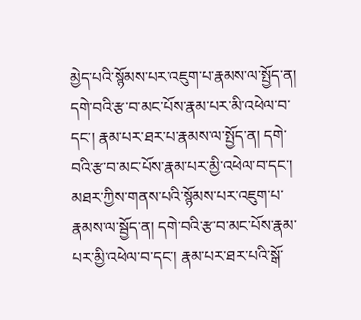མྱེད་པའི་སྙོམས་པར་འཇུག་པ་རྣམས་ལ་སྤྱོད་ན། དགེ་བའི་རྩ་བ་མང་པོས་རྣམ་པར་མི་འཕེལ་བ་དང་། རྣམ་པར་ཐར་པ་རྣམས་ལ་སྤྱོད་ན། དགེ་བའི་རྩ་བ་མང་པོས་རྣམ་པར་མྱི་འཕེལ་བ་དང་། མཐར་ཀྱིས་གནས་པའི་སྙོམས་པར་འཇུག་པ་རྣམས་ལ་སྦྱོད་ན། དགེ་བའི་རྩ་བ་མང་པོས་རྣམ་པར་མྱི་འཕེལ་བ་དང་། རྣམ་པར་ཐར་པའི་སྒོ་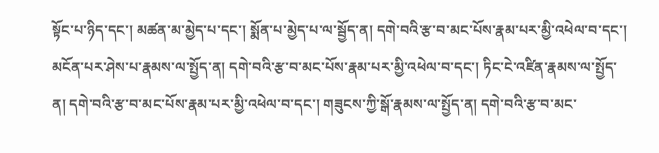སྟོང་པ་ཉིད་དང་། མཚན་མ་མྱེད་པ་དང་། སྨོན་པ་མྱེད་པ་ལ་སྦྱོད་ན། དགེ་བའི་རྩ་བ་མང་པོས་རྣམ་པར་མྱི་འཕེལ་བ་དང་། མངོན་པར་ཤེས་པ་རྣམས་ལ་སྤྱོད་ན། དགེ་བའི་རྩ་བ་མང་པོས་རྣམ་པར་མྱི་འཕེལ་བ་དང་། ཏིང་ངེ་འཛིན་རྣམས་ལ་སྤྱོད་ན། དགེ་བའི་རྩ་བ་མང་པོས་རྣམ་པར་མྱི་འཕེལ་བ་དང་། གཟུངས་ཀྱི་སྒོ་རྣམས་ལ་སྤྱོད་ན། དགེ་བའི་རྩ་བ་མང་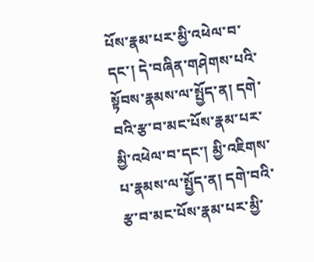པོས་རྣམ་པར་མྱི་འཕེལ་བ་དང་། དེ་བཞིན་གཤེགས་པའི་སྟོབས་རྣམས་ལ་སྤྱོད་ན། དགེ་བའི་རྩ་བ་མང་པོས་རྣམ་པར་མྱི་འཕེལ་བ་དང་། མྱི་འཇིགས་པ་རྣམས་ལ་སྤྱོད་ན། དགེ་བའི་རྩ་བ་མང་པོས་རྣམ་པར་མྱི་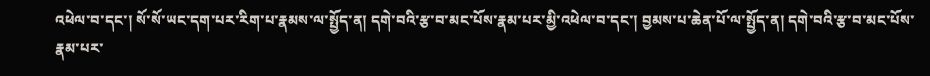འཕེལ་བ་དང་། སོ་སོ་ཡང་དག་པར་རིག་པ་རྣམས་ལ་སྤྱོད་ན། དགེ་བའི་རྩ་བ་མང་པོས་རྣམ་པར་མྱི་འཕེལ་བ་དང་། བྱམས་པ་ཆེན་པོ་ལ་སྤྱོད་ན། དགེ་བའི་རྩ་བ་མང་པོས་རྣམ་པར་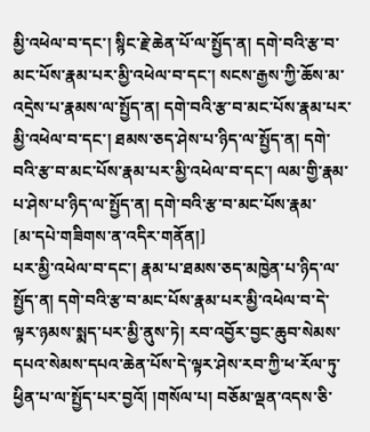མྱི་འཕེལ་བ་དང་། སྙིང་རྗེ་ཆེན་པོ་ལ་སྤྱོད་ན། དགེ་བའི་རྩ་བ་མང་པོས་རྣམ་པར་མྱི་འཕེལ་བ་དང་། སངས་རྒྱས་ཀྱི་ཆོས་མ་འདྲེས་པ་རྣམས་ལ་སྤྱོད་ན། དགེ་བའི་རྩ་བ་མང་པོས་རྣམ་པར་མྱི་འཕེལ་བ་དང་། ཐམས་ཅད་ཤེས་པ་ཉིད་ལ་སྤྱོད་ན། དགེ་བའི་རྩ་བ་མང་པོས་རྣམ་པར་མྱི་འཕེལ་བ་དང་། ལམ་གྱི་རྣམ་པ་ཤེས་པ་ཉིད་ལ་སྤྱོད་ན། དགེ་བའི་རྩ་བ་མང་པོས་རྣམ་
[མ་དཔེ་གཟིགས་ན་འདིར་གནོན།]
པར་མྱི་འཕེལ་བ་དང་། རྣམ་པ་ཐམས་ཅད་མཁྱེན་པ་ཉིད་ལ་སྤྱོད་ན། དགེ་བའི་རྩ་བ་མང་པོས་རྣམ་པར་མྱི་འཕེལ་བ་དེ་ལྟར་ཉམས་སྨད་པར་མྱི་ནུས་ཏེ། རབ་འབྱོར་བྱང་ཆུབ་སེམས་དཔའ་སེམས་དཔའ་ཆེན་པོས་དེ་ལྟར་ཤེས་རབ་ཀྱི་ཕ་རོལ་ཏུ་ཕྱིན་པ་ལ་སྤྱོད་པར་བྱའོ། །གསོལ་པ། བཅོམ་ལྡན་འདས་ཅི་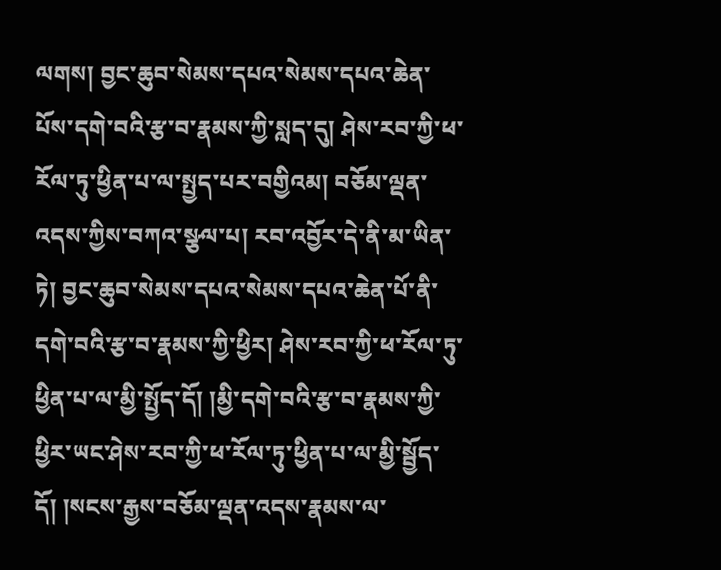ལགས། བྱང་ཆུབ་སེམས་དཔའ་སེམས་དཔའ་ཆེན་པོས་དགེ་བའི་རྩ་བ་རྣམས་ཀྱི་སླད་དུ། ཤེས་རབ་ཀྱི་ཕ་རོལ་ཏུ་ཕྱིན་པ་ལ་སྤྱད་པར་བགྱིའམ། བཅོམ་ལྡན་འདས་ཀྱིས་བཀའ་སྩལ་པ། རབ་འབྱོར་དེ་ནི་མ་ཡིན་ཏེ། བྱང་ཆུབ་སེམས་དཔའ་སེམས་དཔའ་ཆེན་པོ་ནི་དགེ་བའི་རྩ་བ་རྣམས་ཀྱི་ཕྱིར། ཤེས་རབ་ཀྱི་ཕ་རོལ་ཏུ་ཕྱིན་པ་ལ་མྱི་སྤྱོད་དོ། །མྱི་དགེ་བའི་རྩ་བ་རྣམས་ཀྱི་ཕྱིར་ཡང་ཤེས་རབ་ཀྱི་ཕ་རོལ་ཏུ་ཕྱིན་པ་ལ་མྱི་སྦྱོད་དོ། །སངས་རྒྱས་བཅོམ་ལྡན་འདས་རྣམས་ལ་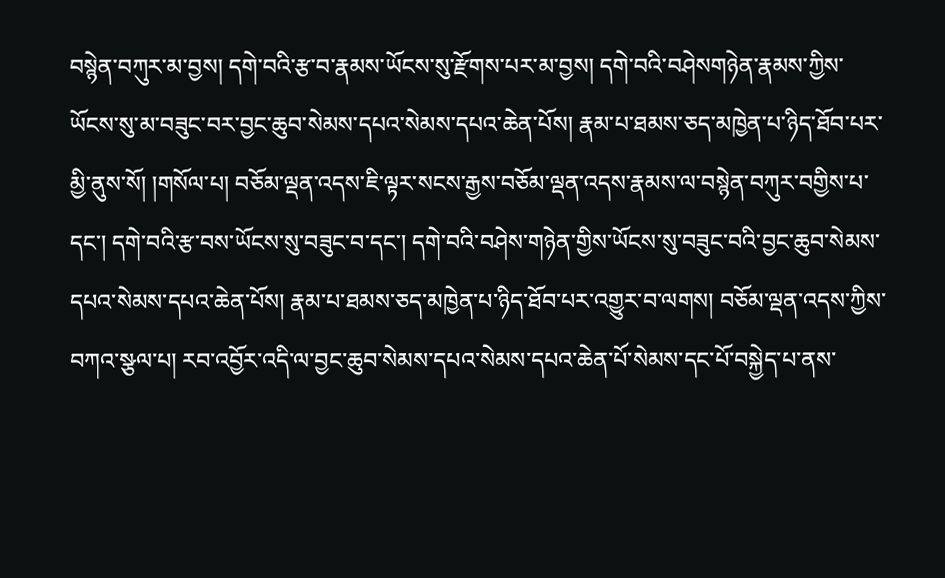བསྙེན་བཀུར་མ་བྱས། དགེ་བའི་རྩ་བ་རྣམས་ཡོངས་སུ་རྫོགས་པར་མ་བྱས། དགེ་བའི་བཤེསགཉེན་རྣམས་ཀྱིས་ཡོངས་སུ་མ་བཟུང་བར་བྱང་ཆུབ་སེམས་དཔའ་སེམས་དཔའ་ཆེན་པོས། རྣམ་པ་ཐམས་ཅད་མཁྱེན་པ་ཉིད་ཐོབ་པར་མྱི་ནུས་སོ། །གསོལ་པ། བཅོམ་ལྡན་འདས་ཇི་ལྟར་སངས་རྒྱས་བཅོམ་ལྡན་འདས་རྣམས་ལ་བསྙེན་བཀུར་བགྱིས་པ་དང་། དགེ་བའི་རྩ་བས་ཡོངས་སུ་བཟུང་བ་དང་། དགེ་བའི་བཤེས་གཉེན་གྱིས་ཡོངས་སུ་བཟུང་བའི་བྱང་ཆུབ་སེམས་དཔའ་སེམས་དཔའ་ཆེན་པོས། རྣམ་པ་ཐམས་ཅད་མཁྱེན་པ་ཉིད་ཐོབ་པར་འགྱུར་བ་ལགས། བཅོམ་ལྡན་འདས་ཀྱིས་བཀའ་སྩལ་པ། རབ་འབྱོར་འདི་ལ་བྱང་ཆུབ་སེམས་དཔའ་སེམས་དཔའ་ཆེན་པོ་སེམས་དང་པོ་བསྐྱེད་པ་ནས་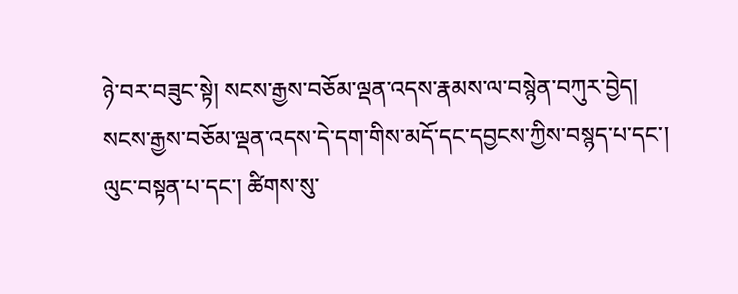ཉེ་བར་བཟུང་སྟེ། སངས་རྒྱས་བཅོམ་ལྡན་འདས་རྣམས་ལ་བསྙེན་བཀུར་བྱེད། སངས་རྒྱས་བཅོམ་ལྡན་འདས་དེ་དག་གིས་མདོ་དང་དབྱངས་ཀྱིས་བསྙད་པ་དང་། ལུང་བསྟན་པ་དང་། ཚིགས་སུ་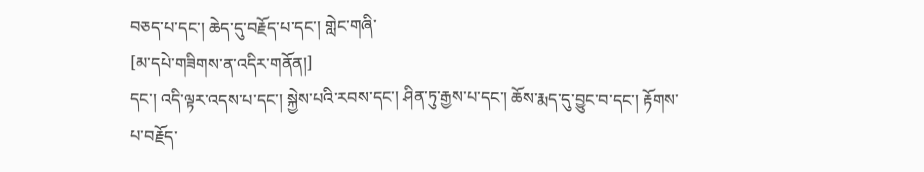བཅད་པ་དང་། ཆེད་དུ་བརྗོད་པ་དང་། གླེང་གཞི་
[མ་དཔེ་གཟིགས་ན་འདིར་གནོན།]
དང་། འདི་ལྟར་འདས་པ་དང་། སྐྱེས་པའི་རབས་དང་། ཤིན་ཏུ་རྒྱས་པ་དང་། ཆོས་རྨད་དུ་བྱུང་བ་དང་། རྟོགས་པ་བརྗོད་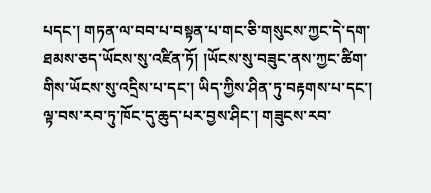པདང་། གཏན་ལ་བབ་པ་བསྟན་པ་གང་ཅི་གསུངས་ཀྱང་དེ་དག་ཐམས་ཅད་ཡོངས་སུ་འཛིན་ཏོ། །ཡོངས་སུ་བཟུང་ནས་ཀྱང་ཚིག་གིས་ཡོངས་སུ་འདྲིས་པ་དང་། ཡིད་ཀྱིས་ཤིན་ཏུ་བརྟགས་པ་དང་། ལྟ་བས་རབ་ཏུ་ཁོང་དུ་ཆུད་པར་བྱས་ཤིང་། གཟུངས་རབ་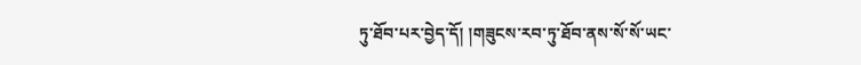ཏུ་ཐོབ་པར་བྱེད་དོ། །གཟུངས་རབ་ཏུ་ཐོབ་ནས་སོ་སོ་ཡང་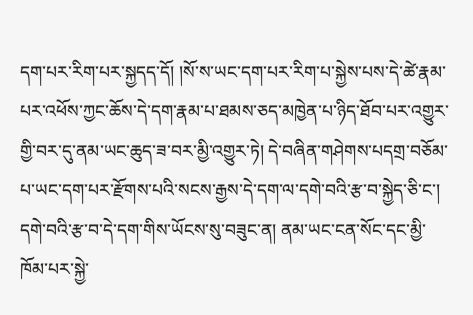དག་པར་རིག་པར་སྐྱདད་དོ། །སོ་ས་ཡང་དག་པར་རིག་པ་སྐྱེས་པས་དེ་ཚེ་རྣམ་པར་འཕོས་ཀྱང་ཆོས་དེ་དག་རྣམ་པ་ཐམས་ཅད་མཁྱེན་པ་ཉིད་ཐོབ་པར་འགྱུར་གྱི་བར་དུ་ནམ་ཡང་ཆུད་ཟ་བར་མྱི་འགྱུར་ཏེ། དེ་བཞིན་གཤེགས་པདགྲ་བཅོམ་པ་ཡང་དག་པར་རྫོགས་པའི་སངས་རྒྱས་དེ་དག་ལ་དགེ་བའི་རྩ་བ་སྐྱེད་ཅི་ང་། དགེ་བའི་རྩ་བ་དེ་དག་གིས་ཡོངས་སུ་བཟུང་ན། ནམ་ཡང་ངན་སོང་དང་མྱི་ཁོམ་པར་སྐྱེ་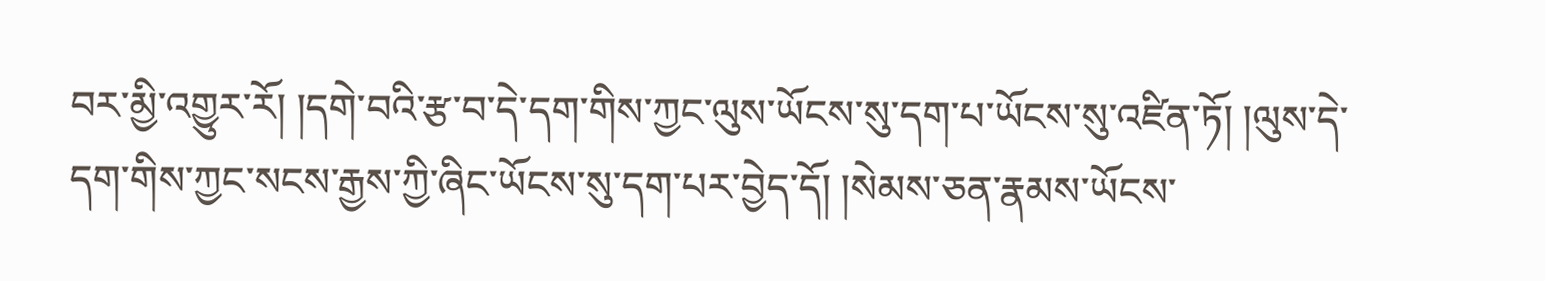བར་མྱི་འགྱུར་རོ། །དགེ་བའི་རྩ་བ་དེ་དག་གིས་ཀྱང་ལུས་ཡོངས་སུ་དག་པ་ཡོངས་སུ་འཛིན་ཏོ། །ལུས་དེ་དག་གིས་ཀྱང་སངས་རྒྱས་ཀྱི་ཞིང་ཡོངས་སུ་དག་པར་བྱེད་དོ། །སེམས་ཅན་རྣམས་ཡོངས་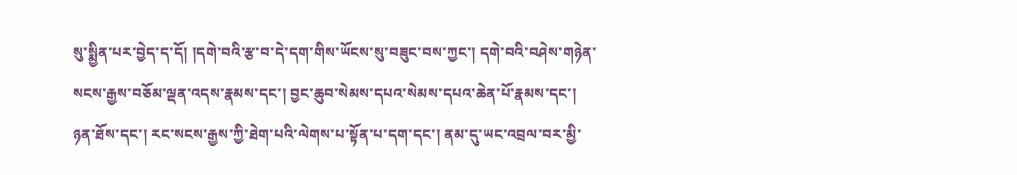སུ་སྨྱིན་པར་བྱེད་ད་དོ། །དགེ་བའི་རྩ་བ་དེ་དག་གིས་ཡོངས་སུ་བཟུང་བས་ཀྱང་། དགེ་བའི་བཤེས་གཉེན་སངས་རྒྱས་བཅོམ་ལྡན་འདས་རྣམས་དང་། བྱང་ཆུབ་སེམས་དཔའ་སེམས་དཔའ་ཆེན་པོ་རྣམས་དང་། ཉན་ཐོས་དང་། རང་སངས་རྒྱས་ཀྱི་ཐེག་པའི་ལེགས་པ་སྟོན་པ་དག་དང་། ནམ་དུ་ཡང་འབྲལ་བར་མྱི་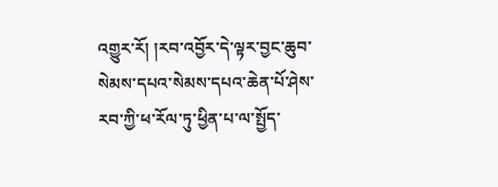འགྱུར་རོ། །རབ་འབྱོར་དེ་ལྟར་བྱང་ཆུབ་སེམས་དཔའ་སེམས་དཔའ་ཆེན་པོ་ཤེས་རབ་ཀྱི་ཕ་རོལ་ཏུ་ཕྱིན་པ་ལ་སྤྱོད་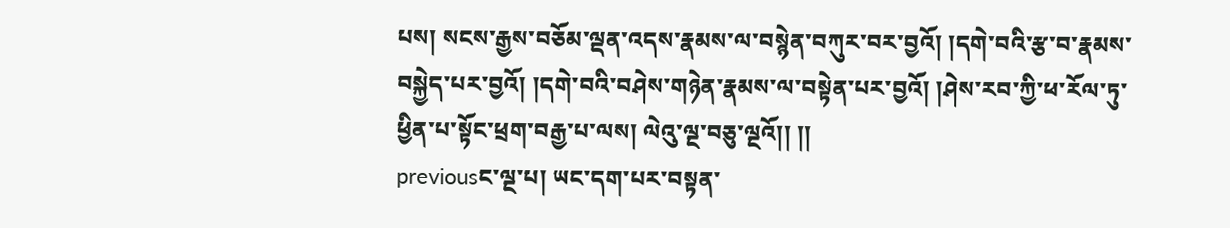པས། སངས་རྒྱས་བཅོམ་ལྡན་འདས་རྣམས་ལ་བསྙེན་བཀུར་བར་བྱའོ། །དགེ་བའི་རྩ་བ་རྣམས་བསྐྱེད་པར་བྱའོ། །དགེ་བའི་བཤེས་གཉེན་རྣམས་ལ་བསྟེན་པར་བྱའོ། །ཤེས་རབ་ཀྱི་ཕ་རོལ་ཏུ་ཕྱིན་པ་སྟོང་ཕྲག་བརྒྱ་པ་ལས། ལེའུ་ལྔ་བཅུ་ལྔའོ།། །།
previousང་ལྔ་པ། ཡང་དག་པར་བསྟན་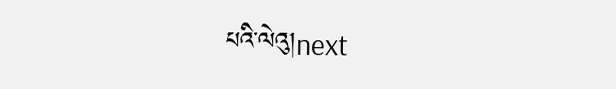པའི་ལེའུ།next